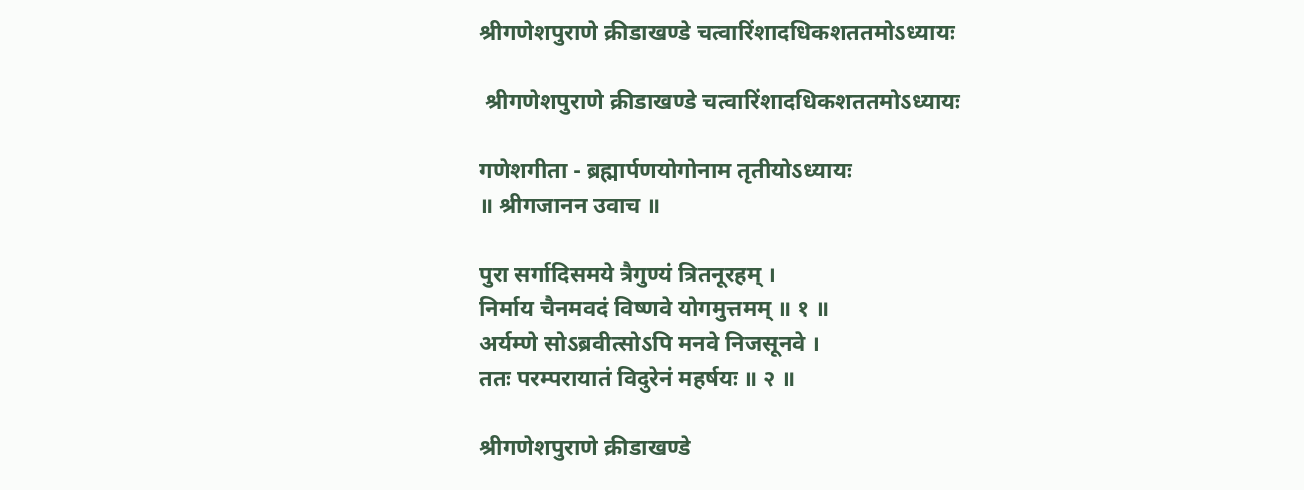श्रीगणेशपुराणे क्रीडाखण्डे चत्वारिंशादधिकशततमोऽध्यायः

 श्रीगणेशपुराणे क्रीडाखण्डे चत्वारिंशादधिकशततमोऽध्यायः

गणेशगीता - ब्रह्मार्पणयोगोनाम तृतीयोऽध्यायः
॥ श्रीगजानन उवाच ॥

पुरा सर्गादिसमये त्रैगुण्यं त्रितनूरहम् ।
निर्माय चैनमवदं विष्णवे योगमुत्तमम् ॥ १ ॥
अर्यम्णे सोऽब्रवीत्सोऽपि मनवे निजसूनवे ।
ततः परम्परायातं विदुरेनं महर्षयः ॥ २ ॥

श्रीगणेशपुराणे क्रीडाखण्डे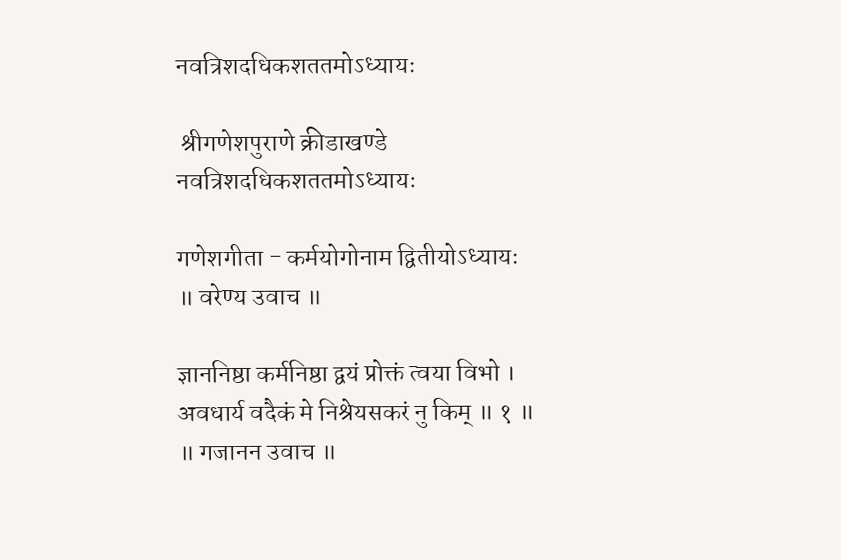नवत्रिशदधिकशततमोऽध्यायः

 श्रीगणेशपुराणे क्रीडाखण्डे नवत्रिशदधिकशततमोऽध्यायः

गणेशगीता - कर्मयोगोनाम द्वितीयोऽध्यायः
॥ वरेण्य उवाच ॥

ज्ञाननिष्ठा कर्मनिष्ठा द्वयं प्रोक्तं त्वया विभो ।
अवधार्य वदैकं मे निश्रेयसकरं नु किम् ॥ १ ॥
॥ गजानन उवाच ॥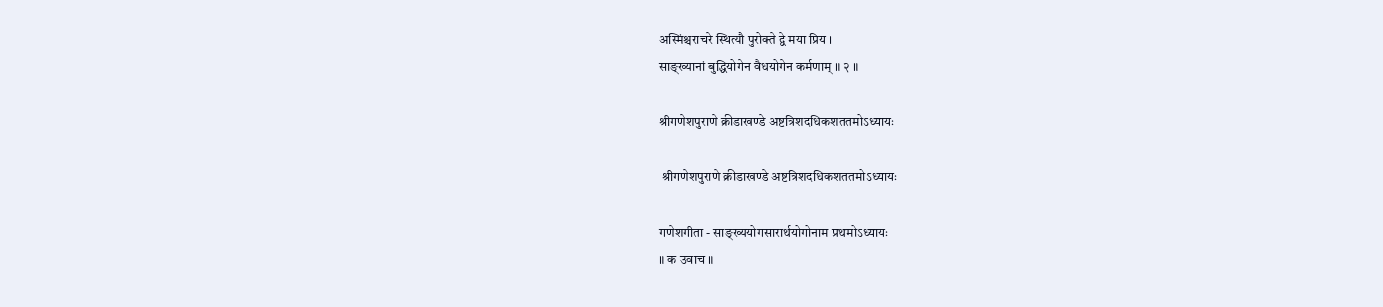अस्मिंश्चराचरे स्थित्यौ पुरोक्ते द्वे मया प्रिय ।
साङ्ख्यानां बुद्धियोगेन वैधयोगेन कर्मणाम् ॥ २ ॥

श्रीगणेशपुराणे क्रीडाखण्डे अष्टत्रिशदधिकशततमोऽध्यायः

 श्रीगणेशपुराणे क्रीडाखण्डे अष्टत्रिशदधिकशततमोऽध्यायः

गणेशगीता - साङ्ख्ययोगसारार्थयोगोनाम प्रथमोऽध्यायः
॥ क उवाच ॥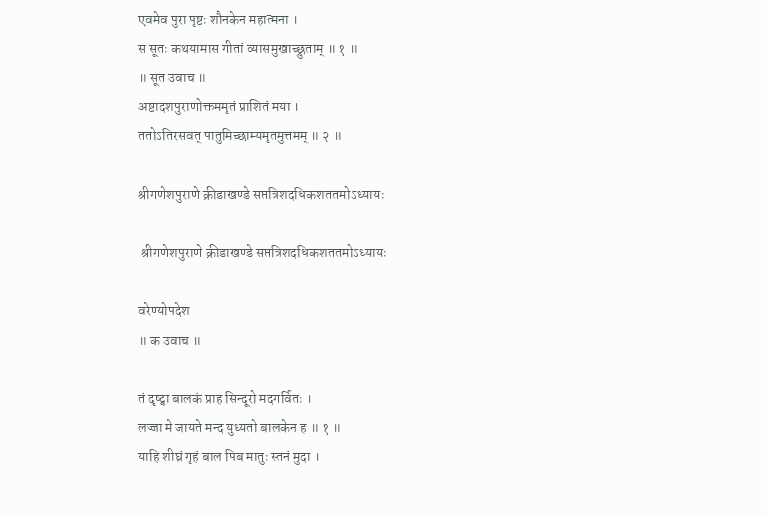एवमेव पुरा पृष्टः शौनकेन महात्मना ।
स सूतः कथयामास गीतां व्यासमुखाच्छ्रुताम् ॥ १ ॥
॥ सूत उवाच ॥
अष्टादशपुराणोक्तममृतं प्राशितं मया ।
ततोऽतिरसवत् पातुमिच्छाम्यमृतमुत्तमम् ॥ २ ॥

श्रीगणेशपुराणे क्रीडाखण्डे सप्तत्रिशदधिकशततमोऽध्यायः

 श्रीगणेशपुराणे क्रीडाखण्डे सप्तत्रिशदधिकशततमोऽध्यायः

वरेण्योपदेश
॥ क उवाच ॥

तं दृष्ट्वा बालकं प्राह सिन्दूरो मदगर्वितः ।
लज्जा मे जायते मन्द युध्यतो बालकेन ह ॥ १ ॥
याहि शीघ्रं गृहं बाल पिब मातुः स्तनं मुदा ।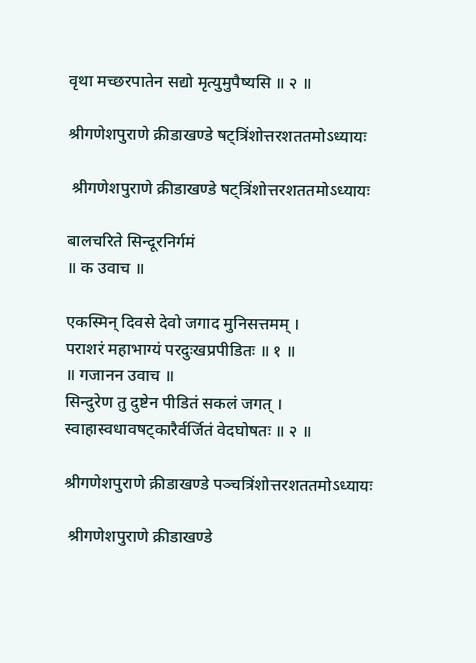वृथा मच्छरपातेन सद्यो मृत्युमुपैष्यसि ॥ २ ॥

श्रीगणेशपुराणे क्रीडाखण्डे षट्त्रिंशोत्तरशततमोऽध्यायः

 श्रीगणेशपुराणे क्रीडाखण्डे षट्त्रिंशोत्तरशततमोऽध्यायः

बालचरिते सिन्दूरनिर्गमं
॥ क उवाच ॥

एकस्मिन् दिवसे देवो जगाद मुनिसत्तमम् ।
पराशरं महाभाग्यं परदुःखप्रपीडितः ॥ १ ॥
॥ गजानन उवाच ॥
सिन्दुरेण तु दुष्टेन पीडितं सकलं जगत् ।
स्वाहास्वधावषट्कारैर्वर्जितं वेदघोषतः ॥ २ ॥

श्रीगणेशपुराणे क्रीडाखण्डे पञ्चत्रिंशोत्तरशततमोऽध्यायः

 श्रीगणेशपुराणे क्रीडाखण्डे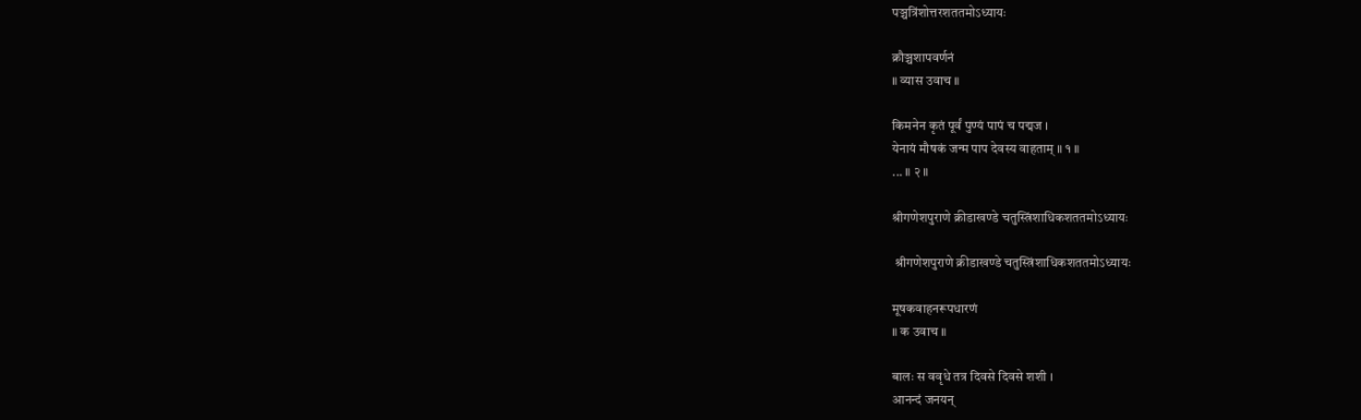पञ्चत्रिंशोत्तरशततमोऽध्यायः

क्रौञ्चशापवर्णनं
॥ व्यास उवाच ॥

किमनेन कृतं पूर्वं पुण्यं पापं च पद्मज ।
येनायं मौषकं जन्म पाप देवस्य वाहताम् ॥ १ ॥
... ॥ २ ॥

श्रीगणेशपुराणे क्रीडाखण्डे चतुस्त्रिंशाधिकशततमोऽध्यायः

 श्रीगणेशपुराणे क्रीडाखण्डे चतुस्त्रिंशाधिकशततमोऽध्यायः

मूषकवाहनरूपधारणं
॥ क उवाच ॥

बालः स ववृधे तत्र दिवसे दिवसे शशी ।
आनन्दं जनयन्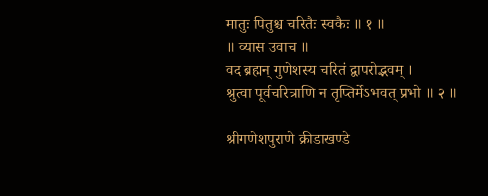मातुः पितुश्च चरितैः स्वकैः ॥ १ ॥
॥ व्यास उवाच ॥
वद ब्रह्मन् गुणेशस्य चरितं द्वापरोद्भवम् ।
श्रुत्वा पूर्वचरित्राणि न तृप्तिर्मेऽभवत् प्रभो ॥ २ ॥

श्रीगणेशपुराणे क्रीडाखण्डे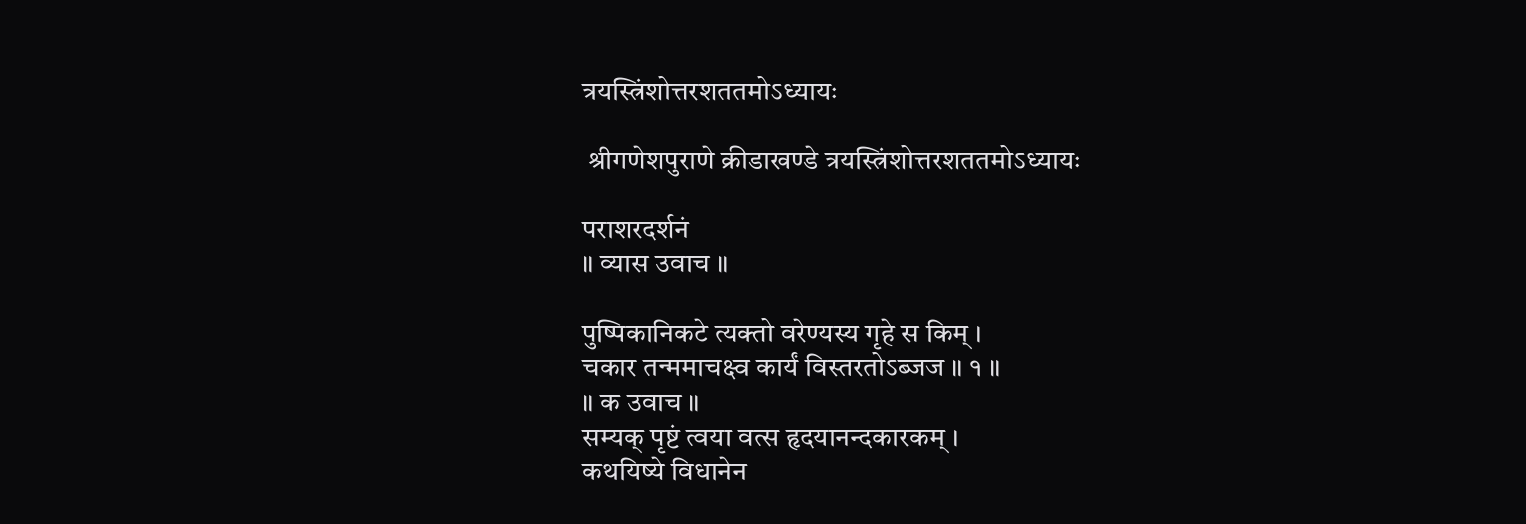त्रयस्त्रिंशोत्तरशततमोऽध्यायः

 श्रीगणेशपुराणे क्रीडाखण्डे त्रयस्त्रिंशोत्तरशततमोऽध्यायः

पराशरदर्शनं
॥ व्यास उवाच ॥

पुष्पिकानिकटे त्यक्तो वरेण्यस्य गृहे स किम् ।
चकार तन्ममाचक्ष्व कार्यं विस्तरतोऽब्जज ॥ १ ॥
॥ क उवाच ॥
सम्यक् पृष्टं त्वया वत्स हृदयानन्दकारकम् ।
कथयिष्ये विधानेन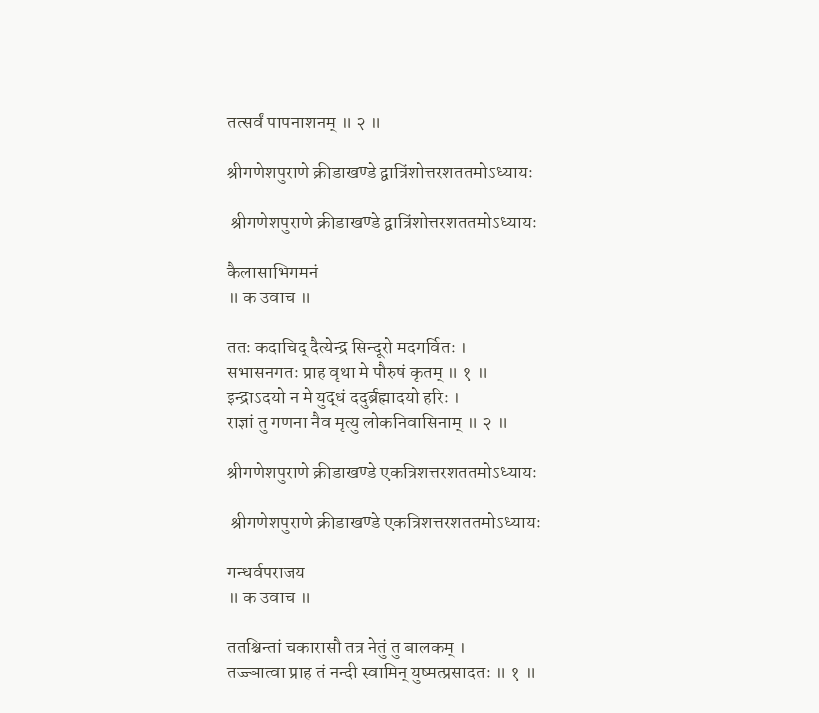तत्सर्वं पापनाशनम् ॥ २ ॥

श्रीगणेशपुराणे क्रीडाखण्डे द्वात्रिंशोत्तरशततमोऽध्यायः

 श्रीगणेशपुराणे क्रीडाखण्डे द्वात्रिंशोत्तरशततमोऽध्यायः

कैलासाभिगमनं
॥ क उवाच ॥

ततः कदाचिद् दैत्येन्द्र सिन्दूरो मदगर्वितः ।
सभासनगतः प्राह वृथा मे पौरुषं कृतम् ॥ १ ॥
इन्द्राऽदयो न मे युद्धं ददुर्ब्रह्मादयो हरिः ।
राज्ञां तु गणना नैव मृत्यु लोकनिवासिनाम् ॥ २ ॥

श्रीगणेशपुराणे क्रीडाखण्डे एकत्रिशत्तरशततमोऽध्यायः

 श्रीगणेशपुराणे क्रीडाखण्डे एकत्रिशत्तरशततमोऽध्यायः

गन्धर्वपराजय
॥ क उवाच ॥

ततश्चिन्तां चकारासौ तत्र नेतुं तु बालकम् ।
तज्ज्ञात्वा प्राह तं नन्दी स्वामिन् युष्मत्प्रसादतः ॥ १ ॥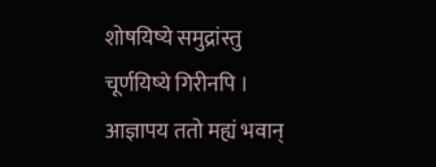शोषयिष्ये समुद्रांस्तु चूर्णयिष्ये गिरीनपि ।
आज्ञापय ततो मह्यं भवान्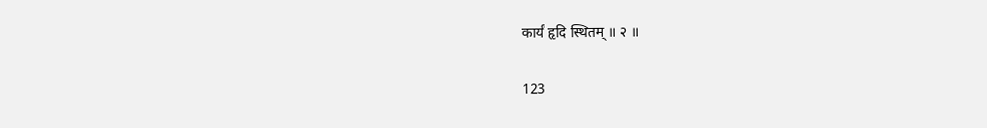कार्यं हृदि स्थितम् ॥ २ ॥

123